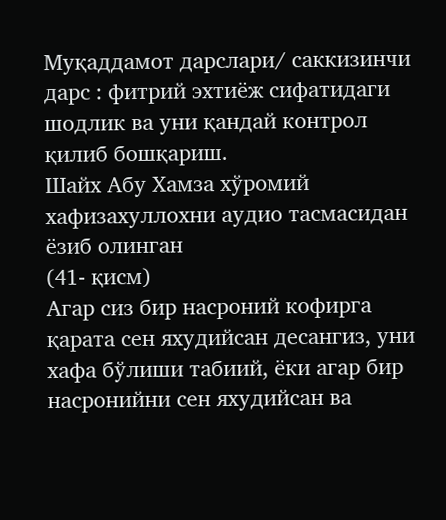Муқаддамот дарслари/ саккизинчи дарс : фитрий эхтиёж сифатидаги шодлик ва уни қандай контрол қилиб бошқариш.
Шайх Абу Хамза хўромий хафизахуллохни аудио тасмасидан ёзиб олинган
(41- қисм)
Агар сиз бир насроний кофирга қарата сен яхудийсан десангиз, уни хафа бўлиши табиий, ёки агар бир насронийни сен яхудийсан ва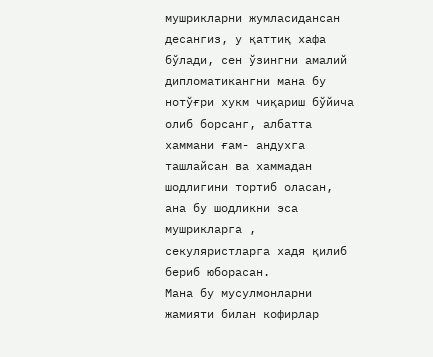мушрикларни жумласидансан десангиз, у қаттиқ хафа бўлади, сен ўзингни амалий дипломатикангни мана бу нотўғри хукм чиқариш бўйича олиб борсанг, албатта хаммани ғам- андухга ташлайсан ва хаммадан шодлигини тортиб оласан, ана бу шодликни эса мушрикларга , секуляристларга хадя қилиб бериб юборасан.
Мана бу мусулмонларни жамияти билан кофирлар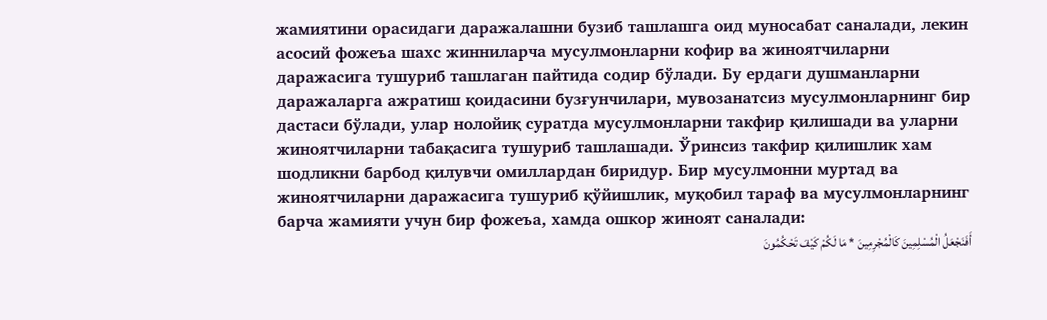жамиятини орасидаги даражалашни бузиб ташлашга оид муносабат саналади, лекин асосий фожеъа шахс жинниларча мусулмонларни кофир ва жиноятчиларни даражасига тушуриб ташлаган пайтида содир бўлади. Бу ердаги душманларни даражаларга ажратиш қоидасини бузғунчилари, мувозанатсиз мусулмонларнинг бир дастаси бўлади, улар нолойиқ суратда мусулмонларни такфир қилишади ва уларни жиноятчиларни табақасига тушуриб ташлашади. Ўринсиз такфир қилишлик хам шодликни барбод қилувчи омиллардан биридур. Бир мусулмонни муртад ва жиноятчиларни даражасига тушуриб қўйишлик, муқобил тараф ва мусулмонларнинг барча жамияти учун бир фожеъа, хамда ошкор жиноят саналади:
أَفَنَجْعَلُ الْمُسْلِمِینَ کَالْمُجْرِمِینَ * مَا لَکُمْ کَیْفَ تَحْکُمُونَ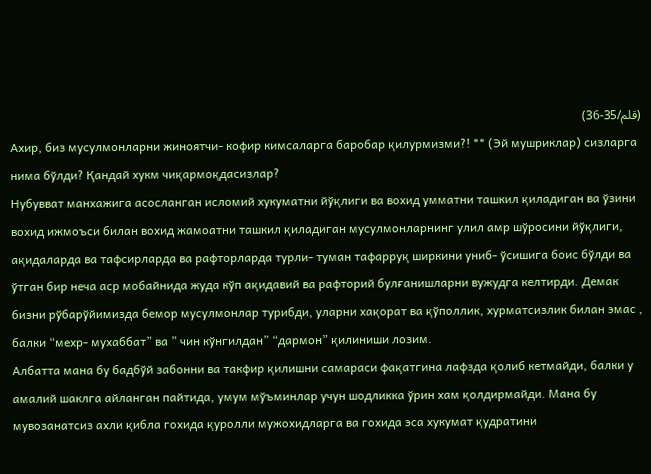(قلم/35-36)
Ахир, биз мусулмонларни жиноятчи- кофир кимсаларга баробар қилурмизми?! ** (Эй мушриклар) сизларга нима бўлди? Қандай хукм чиқармоқдасизлар?
Нубувват манхажига асосланган исломий хукуматни йўқлиги ва вохид умматни ташкил қиладиган ва ўзини вохид ижмоъси билан вохид жамоатни ташкил қиладиган мусулмонларнинг улил амр шўросини йўқлиги, ақидаларда ва тафсирларда ва рафторларда турли- туман тафарруқ ширкини униб- ўсишига боис бўлди ва ўтган бир неча аср мобайнида жуда кўп ақидавий ва рафторий булғанишларни вужудга келтирди. Демак бизни рўбарўйимизда бемор мусулмонлар турибди, уларни хақорат ва қўполлик, хурматсизлик билан эмас , балки “мехр- мухаббат” ва ” чин кўнгилдан” “дармон” қилиниши лозим.
Албатта мана бу бадбўй забонни ва такфир қилишни самараси фақатгина лафзда қолиб кетмайди, балки у амалий шаклга айланган пайтида, умум мўъминлар учун шодликка ўрин хам қолдирмайди. Мана бу мувозанатсиз ахли қибла гохида қуролли мужохидларга ва гохида эса хукумат қудратини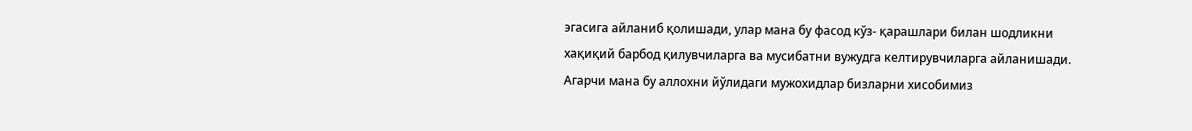эгасига айланиб қолишади, улар мана бу фасод кўз- қарашлари билан шодликни хақиқий барбод қилувчиларга ва мусибатни вужудга келтирувчиларга айланишади.
Агарчи мана бу аллохни йўлидаги мужохидлар бизларни хисобимиз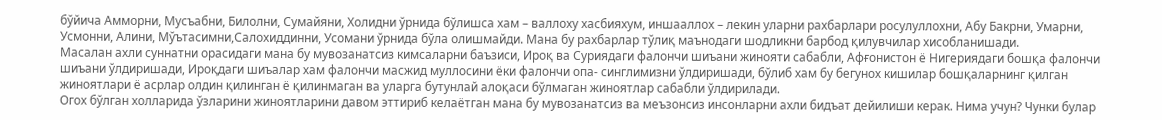бўйича Амморни, Мусъабни, Билолни, Сумайяни, Холидни ўрнида бўлишса хам – валлоху хасбияхум, иншааллох – лекин уларни рахбарлари росулуллохни, Абу Бакрни, Умарни, Усмонни, Алини, Мўътасимни,Салохиддинни, Усомани ўрнида бўла олишмайди. Мана бу рахбарлар тўлиқ маънодаги шодликни барбод қилувчилар хисобланишади.
Масалан ахли суннатни орасидаги мана бу мувозанатсиз кимсаларни баъзиси, Ироқ ва Суриядаги фалончи шиъани жинояти сабабли, Афғонистон ё Нигериядаги бошқа фалончи шиъани ўлдиришади, Ироқдаги шиъалар хам фалончи масжид муллосини ёки фалончи опа- синглимизни ўлдиришади, бўлиб хам бу бегунох кишилар бошқаларнинг қилган жиноятлари ё асрлар олдин қилинган ё қилинмаган ва уларга бутунлай алоқаси бўлмаган жиноятлар сабабли ўлдирилади.
Огох бўлган холларида ўзларини жиноятларини давом эттириб келаётган мана бу мувозанатсиз ва меъзонсиз инсонларни ахли бидъат дейилиши керак. Нима учун? Чунки булар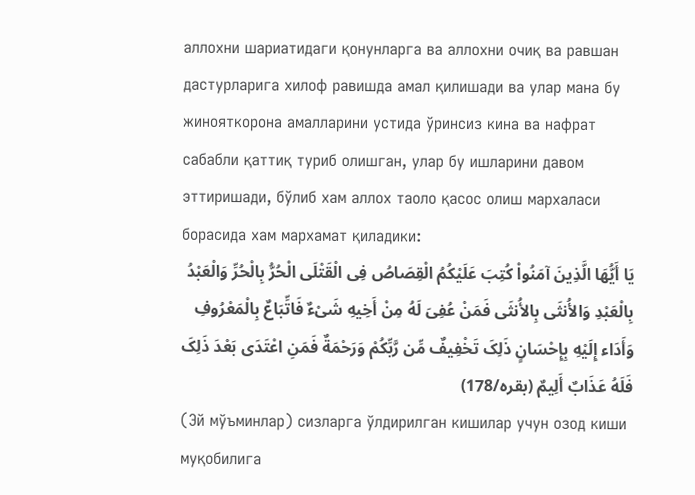аллохни шариатидаги қонунларга ва аллохни очиқ ва равшан дастурларига хилоф равишда амал қилишади ва улар мана бу жинояткорона амалларини устида ўринсиз кина ва нафрат сабабли қаттиқ туриб олишган, улар бу ишларини давом эттиришади, бўлиб хам аллох таоло қасос олиш мархаласи борасида хам мархамат қиладики:
یَا أَیُّهَا الَّذِینَ آمَنُواْ کُتِبَ عَلَیْکُمُ الْقِصَاصُ فِی الْقَتْلَى الْحُرُّ بِالْحُرِّ وَالْعَبْدُ بِالْعَبْدِ وَالأُنثَى بِالأُنثَى فَمَنْ عُفِیَ لَهُ مِنْ أَخِیهِ شَیْءٌ فَاتِّبَاعٌ بِالْمَعْرُوفِ وَأَدَاء إِلَیْهِ بِإِحْسَانٍ ذَلِکَ تَخْفِیفٌ مِّن رَّبِّکُمْ وَرَحْمَةٌ فَمَنِ اعْتَدَى بَعْدَ ذَلِکَ فَلَهُ عَذَابٌ أَلِیمٌ (بقره/178)
(Эй мўъминлар) сизларга ўлдирилган кишилар учун озод киши муқобилига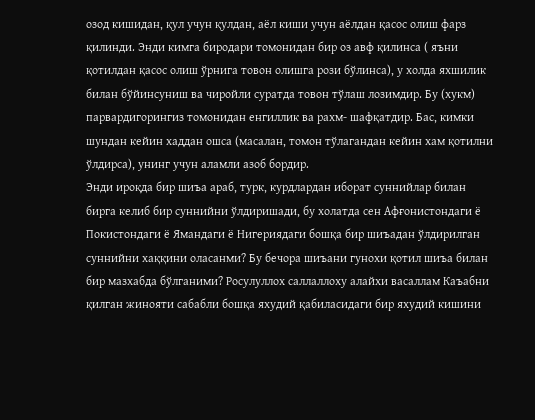озод кишидан, қул учун қулдан, аёл киши учун аёлдан қасос олиш фарз қилинди. Энди кимга биродари томонидан бир оз авф қилинса ( яъни қотилдан қасос олиш ўрнига товон олишга рози бўлинса), у холда яхшилик билан бўйинсуниш ва чиройли суратда товон тўлаш лозимдир. Бу (хукм) парвардигорингиз томонидан енгиллик ва рахм- шафқатдир. Бас, кимки шундан кейин хаддан ошса (масалан, томон тўлагандан кейин хам қотилни ўлдирса), унинг учун аламли азоб бордир.
Энди ироқда бир шиъа араб, турк, курдлардан иборат суннийлар билан бирга келиб бир суннийни ўлдиришади, бу холатда сен Афғонистондаги ё Покистондаги ё Ямандаги ё Нигериядаги бошқа бир шиъадан ўлдирилган суннийни хаққини оласанми? Бу бечора шиъани гунохи қотил шиъа билан бир мазхабда бўлганими? Росулуллох саллаллоху алайхи васаллам Каъабни қилган жинояти сабабли бошқа яхудий қабиласидаги бир яхудий кишини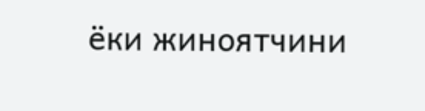ёки жиноятчини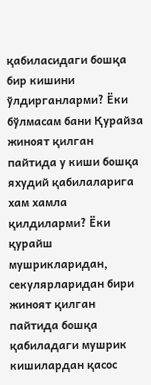қабиласидаги бошқа бир кишини ўлдирганларми? Ёки бўлмасам бани Қурайза жиноят қилган пайтида у киши бошқа яхудий қабилаларига хам хамла қилдиларми? Ёки қурайш мушрикларидан, секулярларидан бири жиноят қилган пайтида бошқа қабиладаги мушрик кишилардан қасос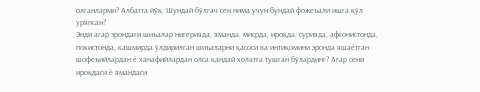олганларми? Албатта йўқ. Шундай бўлгач сен нима учун бундай фожеъали ишга қўл уряпсан?
Энди агар эрондаги шиъалар нигерияда, яманда, мисрда, ироқда, сурияда, афғонистонда, покистонда, кашмирда ўлдирилган шиъаларни қасоси ва интиқомини эронда яшаётган шофеъийлардан ё ханафийлардан олса қандай холатга тушган бўлардинг? Агар сени ироқдаги ё ямандаги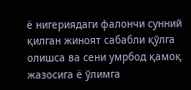ё нигериядаги фалончи сунний қилган жиноят сабабли қўлга олишса ва сени умрбод қамоқ жазосига ё ўлимга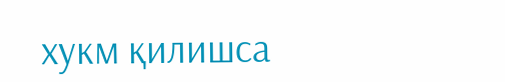хукм қилишса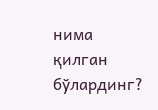нима қилган бўлардинг?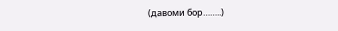(давоми бор……..)